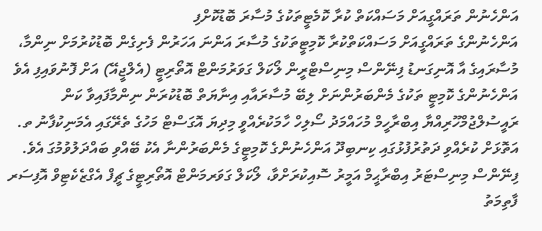އަންހެނުން ތަރައްގީއަށް މަސައްކަތް ކުރާ ކޮމެޓީތަކުގެ މުސާރަ ބޮޑުކޮށްފި
އަންހެނުންގެ ތަރައްގީއަށް މަސައްކަތްކުރާ ކޮމިޓީތަކުގެ މުސާރަ އަންނަ އަހަރުން ފެށިގެން ބޮޑުކުރުމަށް ނިންމާ، މުސާރައިގެ އާ އޮނިގަނޑު ފިނޭންސް މިނިސްޓްރީން ލޯކަލް ގަވަރުމަންޓް އޮތޯރިޓީ (އެލްޖީއޭ) އަށް ފޮނުވައިފި އެވެ
އަންހެނުންގެ ކޮމިޓީ ތަކުގެ މެންބަރުންނަށް ލިބޭ މުސާރައާއި އިނާޔަތް ބޮޑުކުރަން ނިންމާފައިވާ ކަން ރައީސުލްޖުމްހޫރިއްޔާ އިބްރާހީމް މުހައްމަދު ސޯލިހް ހާމަކުރެއްވީ މިދިޔަ އޮގަސްޓް މަހުގެ ތެރޭގައި އެމަނިކުފާނު ތ. އަތޮޅަށް ކުރެއްވި ދަތުރުފުޅުގައި ކިނބިދޫ އަންހެނުންގެ ކޮމިޓީގެ މެންބަރުންނާ އެކު ބޭއްވި ބައްދަލުވުމުގަ އެވެ.
ފިނޭންސް މިނިސްޓަރު އިބްރާޙީމް އަމީރު ސޮއިކުރަށްވާ، ލޯކަލް ގަވަރމަންޓް އޮތޯރިޓީގެ ޗީފް އެގްޒެކެޓިވް އޮފިސަރ ފާތިމަތު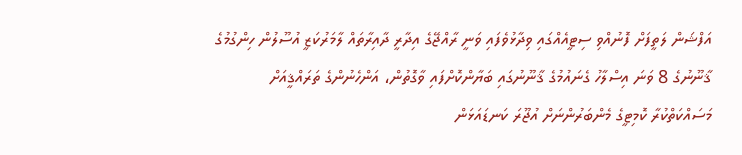އަފްޝަން ލަތީފަށް ފޮނުއްވި ސިޓީއެއްގައި ވިދާޅުވެފައި ވަނީ ރާއްޖޭގެ އިދާރީ ދާއިރާތައް ލާމަރުކަޒީ އުސޫލުން ހިންގުމުގެ ޤާނޫނުގެ 8 ވަނަ އިސްލާހު ގެނައުމުގެ ޤާނޫނުގައި ބަޔާންކޮށްފައި ވާގޮތުން، އަންހެނުންގެ ތަރައްޤީއަށް މަސައްކަތްކުރާ ކޮމިޓީގެ މެންބަރުންނަށް އުޖޫރަ ކަނޑައަޅަން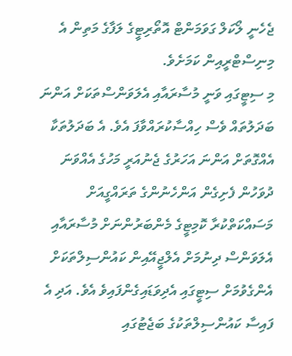ޖެހެނީ ލޯކަލް ގަވަމަންޓް އޮތޯރިޓީގެ ލަފާގެ މަތިން އެ މިނިސްޓްރީއިން ކަމަށެވެ.
މި ސިޓީގައި ވަނީ މުސާރައާއި އެލަވަންސްތަކަށް އަންނަ ބަދަލުތައް ވެސް ހިއްސާކުރައްވާފަ އެވެ. އެ ބަދަލުތަކާ އެއްގޮތަށް އަންނަ އަހަރުގެ ޖެނުއަރީ މަހުގެ އެއްވަނަ ދުވަހުން ފެށިގެން އަންހެނުންގެ ތަރައްގީއަށް މަސައްކަތްކުރާ ކޮމިޓީގެ މެންބަރުންނަށް މުސާރައާއި އެލަވަންސް ދިނުމަށް އެލްޖީއޭއިން ކައުންސިލްތަކަށް އެންގެވުމަށް ސިޓީގައި އެދިވަޑައިގެންފައިވެ އެވެ. އަދި އެ ފައިސާ ކައުންސިލްތަކުގެ ބަޖެޓުގައި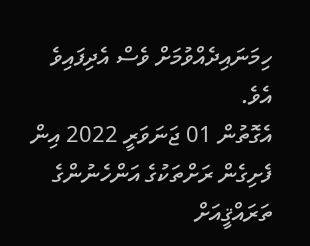ހިމަނައިދެއްވުމަށް ވެސް އެދިފައިވެ އެވެ.
އެގޮތުން 01 ޖަނަވަރީ 2022 އިން ފެށިގެން ރަށްތަކުގެ އަންހެނުންގެ ތަރައްޤީއަށް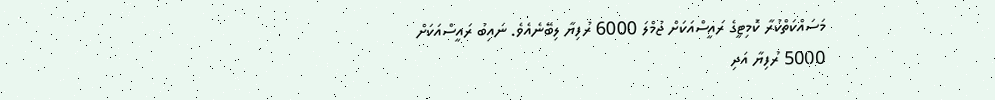މަސައްކަތްކުރާ ކޮމިޓީގެ ރައީސްއަކަށް ޖުމްލަ 6000 ރުފިޔާ ލިބޭނެއެވެ. ނައިބު ރައީސްއަކަށް 5000 ރުފިޔާ އަދި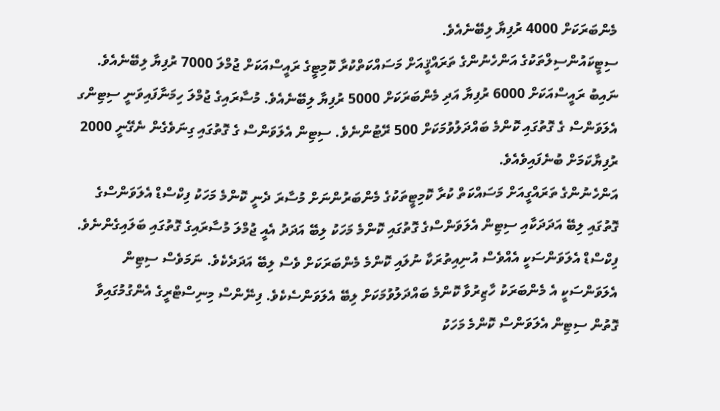މެންބަރަކަށް 4000 ރުފިޔާ ލިބޭނެއެވެ.
ސިޓީކައުންސިލްތަކުގެ އަންހެނުންގެ ތަރައްޤީއަށް މަސައްކަތްކުރާ ކޮމިޓީގެ ރައީސްއަކަށް ޖުމްލަ 7000 ރުފިޔާ ލިބޭނެއެވެ. ނައިބު ރައީސްއަކަށް 6000 ރުފިޔާ އަދި މެންބަރަކަށް 5000 ރުފިޔާ ލިބޭނެއެވެ. މުސާރައިގެ ޖުމްލަ ހިމަނާފައިވަނީ ސިޓިންގ އެލަވަންސް ގެ ގޮތުގައި ކޮންމެ ބައްދަލުވުމަކަށް 500 ރޭޓުންނެވެ. ސިޓިން އެލަވަންސް ގެ ގޮތުގައި ގިނަވެގެން ނެގޭނީ 2000 ރުފިޔާކަމަށް ބުނެފައިވެއެވެ.
އަންހެނުންގެ ތަރައްގީއަށް މަސައްކަތް ކުރާ ކޮމިޓީތަކުގެ މެންބަރުންނަށް މުސާރަ ދެނީ ކޮންމެ މަހަކު ފިކްސްޑް އެލަވަންސްގެ ގޮތުގައި ލިބޭ އަދަދަކާއި ސިޓިން އެލަވަންސްގެ ގޮތުގައި ކޮންމެ މަހަކު ލިބޭ އަދަދު އެއީ ޖުމްލަ މުސާރައިގެ ގޮތުގައި ބަލައިގެންނެވެ. ފިކްސްޑް އެލަވަންސަކީ އެއްވެސް އުނިއިތުރަކާ ނުލައި ކޮންމެ މެންބަރަކަށް ވެސް ލިބޭ އަދަދެކެވެ. ނަމަވެސް ސިޓިން އެލަވަންސަކީ އެ މެންބަރަކު ހާޒިރުވާ ކޮންމެ ބައްދަލުވުމަކަށް ލިބޭ އެލަވަންސެކެވެ. ފިނޭންސް މިނިސްޓްރީގެ އެންގުމުގައިވާ ގޮތުން ސިޓިން އެލަވަންސް ކޮންމެ މަހަކު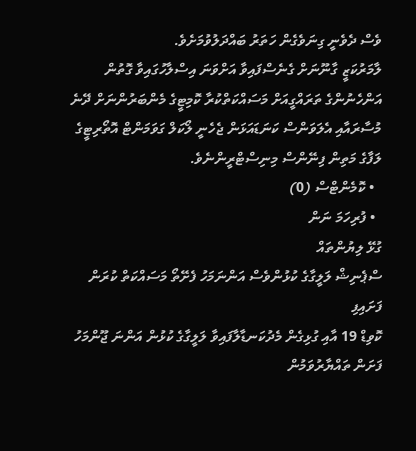ވެސް ދެވެނީ ގިނަވެގެން ހަތަރު ބައްދަލުވުމަށެވެ.
ލާމަރުކަޒީ ގާނޫނަށް ގެނެސްފައިވާ އަށްވަނަ އިސްލާހުގައިވާ ގޮތުން އަންހެނުންގެ ތަރައްގީއަށް މަސައްކަތްކުރާ ކޮމިޓީގެ މެންބަރުންނަށް ދޭނެ މުސާރައާއި އެލަވަންސް ކަނަޑައަޅަން ޖެހެނީ ލޯކަލް ގަވަމަންޓް އޮތޯރިޓީގެ ލަފާގެ މަތިން ފިނޭންސް މިނިސްޓްރީންނެވެ.
  • ކޮމެންޓްސް (0)
  • ފުރިހަމަ ނަން
ގުޅޭ ލިޔުންތައް
ސްޕެނިޝް ލަލީގާގެ ކުޅުންވެސް އަންނަމަހު ފެށޭތޯ މަސައްކަތް ކުރަން ފަށައިފި
ކޮވިޑް 19 އާއި ގުޅިގެން މެދުކަނޑާލާފައިވާ ލަލީގާގެ ކުޅުން އަންނަ ޖޫންމަހު ފަށަން ތައްޔާރުވަމުން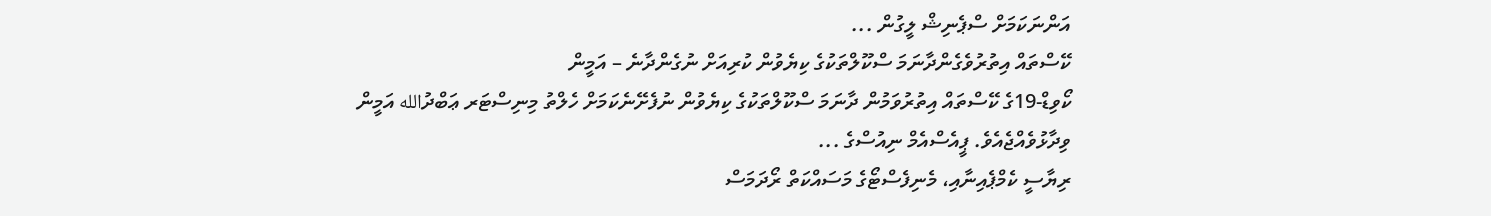އަންނަކަމަށް ސްޕެނިޝް ލީގުން ...
ކޭސްތައް އިތުރުވެގެންދާނަމަ ސްކޫލްތަކުގެ ކިޔެވުން ކުރިއަށް ނުގެންދާނެ – އަމީން
ކޯވިޑް-19ގެ ކޭސްތައް އިތުރުވަމުން ދާނަމަ ސްކޫލްތަކުގެ ކިޔެވުން ނުފެށޭނެކަމަށް ހެލްތު މިނިސްޓަރ ޢަބްދުالله އަމީން ވިދާޅުވެއްޖެއެވެ. ޕީއެސްއެމް ނިއުސްގެ ...
ރިޔާސީ ކެމްޕެއިނާއި، މެނިފެސްޓޯގެ މަސައްކަތް ރޯދަމަސް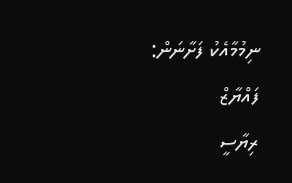ނިމުމާއެކު ފަށާނަން: ފައްޔާޒް
ރިޔާސީ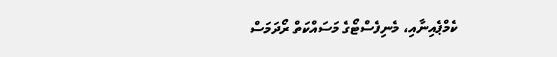ކެމްޕެއިނާއި، މެނިފެސްޓޯގެ މަސައްކަތް ރޯދަމަސް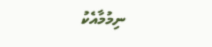ނިމުމާއެކު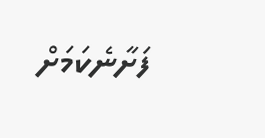ފަށާނެކަމަށް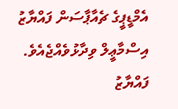އެމްޑީޕީގެ ޗެއާޕާސަން ފައްޔާޒު އިސްމާޢީލް ވިދާޅުވެއްޖެއެވެ. ފައްޔާޒު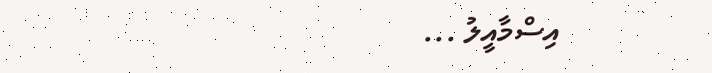އިސްމާއީލު ...